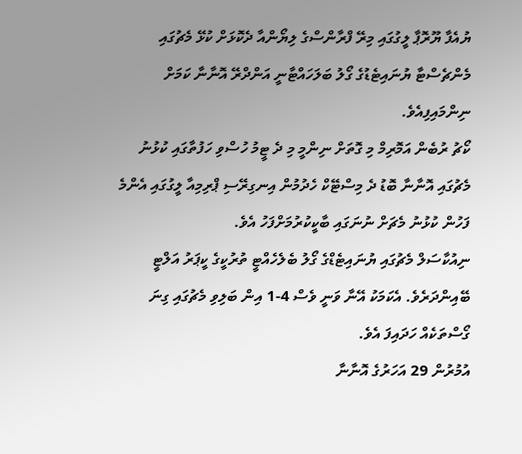ޔުއެފާ ޔޫރޮޕާ ލީގުގައި މިރޭ ފްރާންސްގެ ލިޔޯންއާ ދެކޮޅަށް ކުޅޭ މެޗުގައި މެންޗެސްޓާ ޔުނައިޓެޑުގެ ގޯލު ބަލަހައްޓާނީ އަންދްރޭ އޮނާނާ ކަމަށް ނިންމައިފިއެވެ.
ކޯޗު ރުބެން އަމޮރިމް މި ގޮތަށް ނިންމީ މި ދެ ޓީމު ހުސްވި ހަފުތާގައި ކުޅުނު މެޗުގައި އޮނާނާ ބޮޑު ދެ މިސްޓޭކް ހެދުމުން އިނގިރޭސި ޕްރިމިއާ ލީގުގައި އެންމެ ފަހުން ކުޅުނު މެޗަށް ނުނަގައި ބާކީކުރުމަށްފަހު އެވެ.
ނިއުކާސަލް މެޗުގައި ޔުނައިޓެޑްގެ ގޯލު ބެލެހެއްޓީ ތުރުކީގެ ކީޕަރު އަލްޓީ ބޭއިންދަރެވެ. އެކަމަކު އޭނާ ވަނީ ވެސް 4-1 އިން ބަލިވި މެޗުގައި ގިނަ ގޯސްތަކެއް ހަދައިފަ އެވެ.
އުމުރުން 29 އަހަރުގެ އޮނާނާ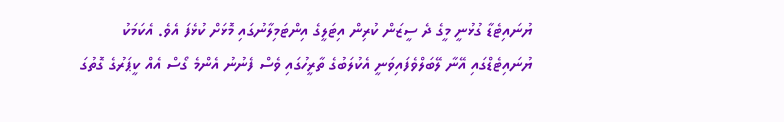ޔުނައިޓެޑާ ގުޅުނީ މީގެ ދެ ސީޒަން ކުރިން އިޓަލީގެ އިންޓަމިލާނުގައި މޮޅަށް ކުޅެފަ އެވެ. އެކަމަކު ޔުނައިޓެޑްގައި އޭނާ ލޭބަލްވެފައިވަނީ އެކުލަބުގެ ތާރީހުގައި ވެސް ފެނުނު އެންމެ ގޯސް އެއް ކީޕަރުގެ ގޮތުގަ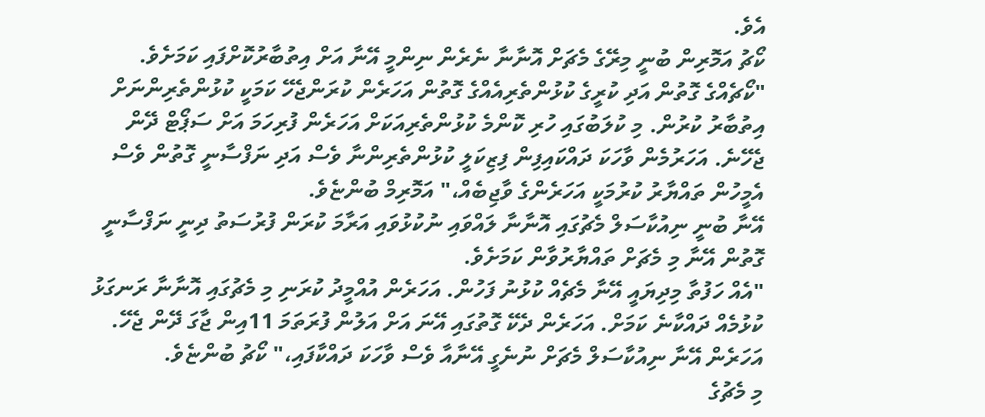އެވެ.
ކޯޗު އަމޮރިން ބުނީ މިރޭގެ މެޗަށް އޮނާނާ ނެރެން ނިންމީ އޭނާ އަށް އިތުބާރުކޮށްފައި ކަމަށެވެ.
"ކޯޗެއްގެ ގޮތުން އަދި ކުރީގެ ކުޅުންތެރިއެއްގެ ގޮތުން އަހަރެން ކުރަންޖެހޭ ކަމަކީ ކުޅުންތެރިންނަށް އިތުބާރު ކުރުން. މި ކުލަބުގައި ހުރި ކޮންމެ ކުޅުންތެރިއަކަށް އަހަރެން ފުރިހަމަ އަށް ސަޕޯޓް ދޭން ޖެހޭނެ. އަހަރުމެން ވާހަކަ ދައްކައިފިން ފިޒިކަލީ ކުޅުންތެރިންނާ ވެސް އަދި ނަފްސާނީ ގޮތުން ވެސް އެމީހުން ތައްޔާރު ކުރުމަކީ އަހަރެންގެ ވާޖިބެއް،" އަމޮރިމް ބުންޏެވެ.
އޭނާ ބުނީ ނިއުކާސަލް މެޗުގައި އޮނާނާ ލައްވައި ނުކުޅުވައި އަރާމަ ކުރަން ފުރުސަތު ދިނީ ނަފްސާނީ ގޮތުން އޭނާ މި މެޗަށް ތައްޔާރުވާން ކަމަށެވެ.
"އެއް ހަފުތާ މިދިޔައީ އޭނާ މެޗެއް ކުޅުނު ފަހުން. އަހަރެން އުއްމީދު ކުރަނި މި މެޗުގައި އޮނާނާ ރަނގަޅު ކުޅުމެއް ދައްކާނެ ކަމަށް. އަހަރެން ދެކޭ ގޮތުގައި އޭނަ އަށް އަލުން ފުރަތަމަ 11އިން ޖާގަ ދޭން ޖެހޭ. އަހަރެން އޭނާ ނިއުކާސަލް މެޗަށް ނުނެގީ އޭނާއާ ވެސް ވާހަކަ ދައްކާފައި،" ކޯޗު ބުންޏެވެ.
މި މެޗުގެ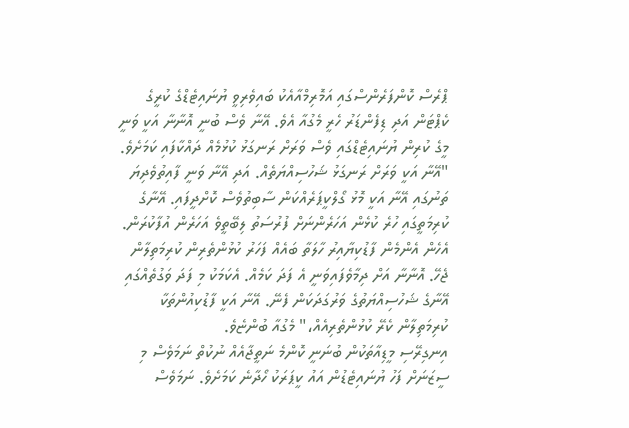ޕްރެސް ކޮންފަރެންސްގައި އަމޮރިމްއާއެކު ބައިވެރިވީ ޔުނައިޓެޑްގެ ކުރީގެ ކެޕްޓަން އަދި ޑިފެންޑަރު ހެރީ މެގުއާ އެވެ. އޭނާ ވެސް ބުނީ އޮނާނާ އަކީ ވަނީ މީގެ ކުރިން ޔުނައިޓެޑްގައި ވެސް ވަރަށް ރަނގަޅު ކުޅުމެއް ދައްކާފައި ކަމަށެވެ.
"އޭނާ އަކީ ވަރަށް ރަނގަޅު ޝަހުސިއްޔަތެއް. އަދި އޭނާ ވަނީ ފާއިތުވެދިޔަ ތަނުގައި އޭނާ އަކީ މޮޅު ގޯލްކީޕަރެއްކަން ސާބިތުވެސް ކޮށްދީފައި. އޭނާގެ ކުރިމަތީގައި ހުރެ ކުޅެން އަހަރެންނަށް ފުރުސަތު ލިބޭތީވެ އަހަރެން އުފާކުރަން. އެހެން އެންމެން ފާޑުކިޔާއިރު ހާލަތާ ބައެއް ފަހަރު ކުޅުންތެރިން ކުރިމަތިލާން ޖެހޭ. އޮނާނާ އަށް ދިމާވެފައިވަނީ އެ ފަދަ ކަމެއް. އެކަމަކު މި ފަދަ ވަގުތެއްގައި އޭނާގެ ޝަހުސިއްޔަތުގެ ވަރުގަދަކަން ފެނޭ. އޭނާ އަކީ ފާޑުކިއުންތަކާ ކުރިމަތިލާން ކެރޭ ކުޅުންތެރިއެއް،" މެގުއާ ބުންޏެވެ.
އިނގިރޭސި މީޑިއާތަކުން ބުނަނީ ކޮންމެ ނަތީޖާއެއް ނުކުތް ނަމަވެސް މި ސީޒަނަށް ފަހު ޔުނައިޓެޑުން އައު ކީޕަރަކު ހޯދާނެ ކަމަށެވެ. ނަމަވެސް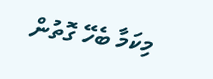މިކަމާ ބެހޭ ގޮތުން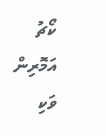ކޯޗު އަމޮރިން ވަކި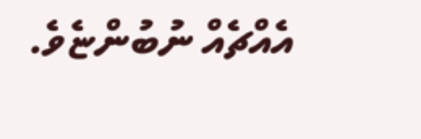އެއްޗެއް ނުބުންޏެވެ.